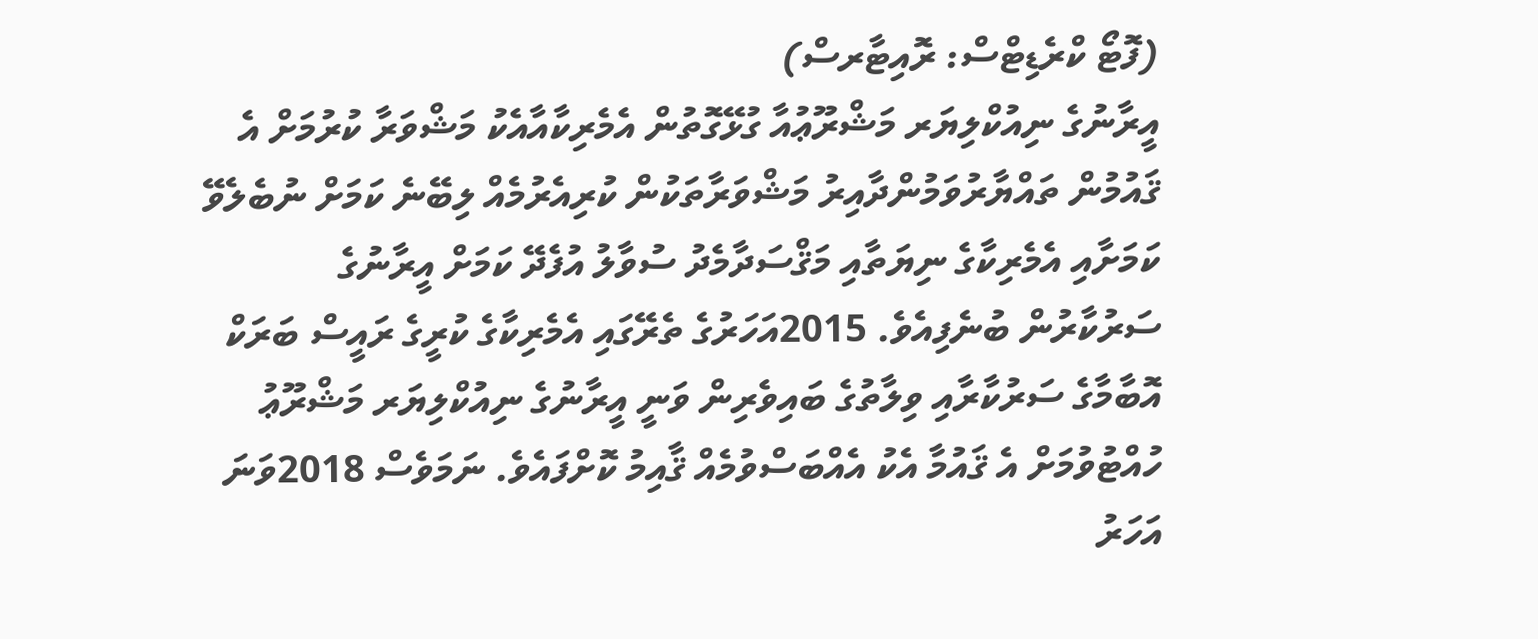(ފޮޓޯ ކްރެޑިޓްސް: ރޮއިޓާރސް)
އީރާނުގެ ނިއުކްލިޔަރ މަޝްރޫޢުއާ ގުޅޭގޮތުން އެމެރިކާއާއެކު މަޝްވަރާ ކުރުމަށް އެ ޤައުމުން ތައްޔާރުވަމުންދާއިރު މަޝްވަރާތަކުން ކުރިއެރުމެއް ލިބޭނެ ކަމަށް ނުބެލެވޭ ކަމަށާއި އެމެރިކާގެ ނިޔަތާއި މަޤްސަދާމެދު ސުވާލު އުފެދޭ ކަމަށް އީރާނުގެ ސަރުކާރުން ބުނެފިއެވެ. 2015އަހަރުގެ ތެރޭގައި އެމެރިކާގެ ކުރީގެ ރައީސް ބަރަކް އޮބާމާގެ ސަރުކާރާއި ވިލާތުގެ ބައިވެރިން ވަނީ އީރާނުގެ ނިއުކްލިޔަރ މަޝްރޫޢު ހުއްޓުވުމަށް އެ ޤައުމާ އެކު އެއްބަސްވުމެއް ޤާއިމު ކޮށްފައެވެ. ނަމަވެސް 2018ވަނަ އަހަރު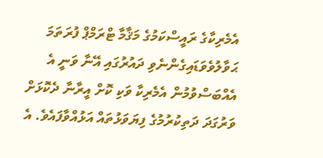އެމެރިކާގެ ރައީސްކަމުގެ މަޤާމާ ޓްރަމްޕް ފުރަތަމަ ޙަވާލުވެވަޑައިގެންނެވި ދައުރުގައި އޭނާ ވަނީ އެ އެއްބަސްވުމުން އެމެރިކާ ވަކި ކޮށް އީރާނާ ދެކޮޅަށް ވަރުގަދަ ދަތިކުރުމުގެ ފިޔަވަޅުތައް އަޅުއްވާފައެވެ. އެ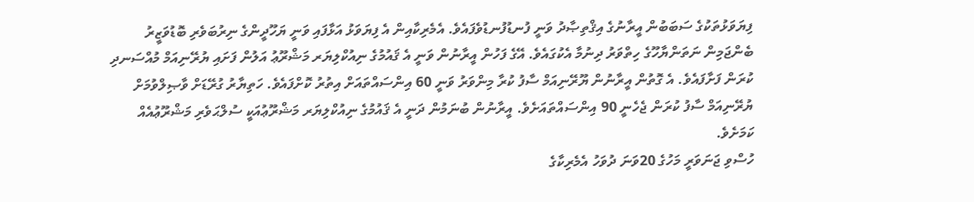ފިޔަވަޅުތަކުގެ ސަބަބުން އީރާނުގެ އިޤްތިޞާދު ވަނީ ފުނޑުފުނޑުވެފައެވެ. އެމެރިކާއިން އެ ފިޔަވަޅު އަޅާފައި ވަނީ ޔަހޫދީންގެ ނިރުބަވެރި ބޮޑުވަޒީރު ބެންޖަމިން ނަތަންޔާހޫގެ ހިތްވަރު ދިނުމާ އެކުގައެވެ. އޭގެ ފަހުން އީރާނުން ވަނީ އެ ޤައުމުގެ ނިއުކްލިޔަރ މަޝްރޫޢު އަލުން ފަށައި ޔުރޭނިއަމް މުއްސަނދި ކުރަން ފަށާފައެވެ. އެ ގޮތުން އީރާނުން ޔޫރޭނިއަމް ސާފު ކުރާ މިންވަރު ވަނީ 60 އިންސައްތައަށް އިތުރު ކޮށްފައެވެ. ހަތިޔާރު ގުރޭޑަށް ވާޞިލްވުމަށް ޔުރޭނިއަމް ސާފު ކުރަން ޖެހެނީ 90 އިންސައްތައަށެވެ. އީރާނުން ބުނަމުން ދަނީ އެ ޤައުމުގެ ނިއުކްލިޔަރ މަޝްރޫޢުއަކީ ސުލްޙަވެރި މަޝްރޫޢުއެއް ކަމަށެވެ.
ހުސްވި ޖަނަވަރީ މަހުގެ 20ވަނަ ދުވަހު އެމެރިކާގެ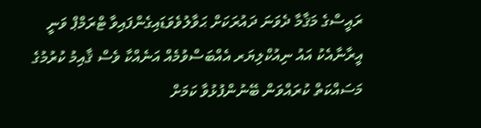ރައީސްގެ މަޤާމާ ދެވަނަ ދައުރަކަށް ޙަވާލުވެވަޑައިގެންފައިވާ ޓްރަމްޕް ވަނީ އީރާނާއެކު އައު ނިއުކްލިޔަރ އެއްބަސްވުމެއް އަނެއްކާ ވެސް ޤާއިމު ކުރުމުގެ މަސައްކަތް ކުރައްވަން ބޭނުންފުޅުވާ ކަމަށް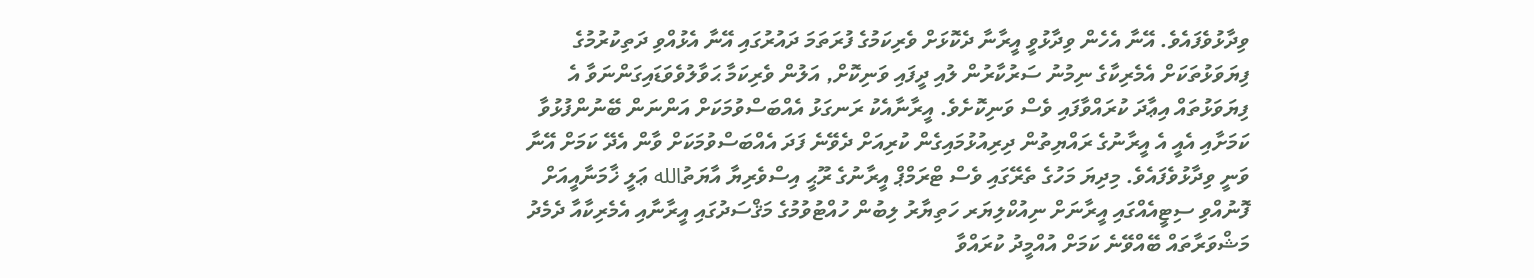ވިދާޅުވެފައެވެ. އޭނާ އެހެން ވިދާޅުވީ އީރާނާ ދެކޮޅަށް ވެރިކަމުގެ ފުރަތަމަ ދައުރުގައި އޭނާ އެޅުއްވި ދަތިކުރުމުގެ ފިޔަވަޅުތަކަށް އެމެރިކާގެ ނިމުނު ސަރުކާރުން ލުއި ދީފައި ވަނިކޮށް, އަލުން ވެރިކަމާ ޙަވާލުވެވަޑައިގަންނަވާ އެ ފިޔަވަޅުތައް އިޢާދަ ކުރައްވާފައި ވެސް ވަނިކޮށެވެ. އީރާނާއެކު ރަނގަޅު އެއްބަސްވުމަކަށް އަންނަން ބޭނުންފުޅުވާ ކަމަށާއި އެއީ އެ އީރާނުގެ ރައްޔިތުން ދިރިއުޅުމައިގެން ކުރިއަށް ދެވޭނެ ފަދަ އެއްބަސްވުމަކަށް ވާން އެދޭ ކަމަށް އޭނާ ވަނީ ވިދާޅުވެފައެވެ. މިދިޔަ މަހުގެ ތެރޭގައި ވެސް ޓްރަމްޕް އީރާނުގެ ރޫޙީ އިސްވެރިޔާ އާޔަތުالله ޢަލީ ޚާމަނާއީއަށް ފޮނުއްވި ސިޓީއެއްގައި އީރާނަށް ނިއުކްލިޔަރ ހަތިޔާރު ލިބުން ހުއްޓުވުމުގެ މަޤްސަދުގައި އީރާނާއި އެމެރިކާއާ ދެމެދު މަޝްވަރާތައް ބޭއްވޭނެ ކަމަށް އުއްމީދު ކުރައްވާ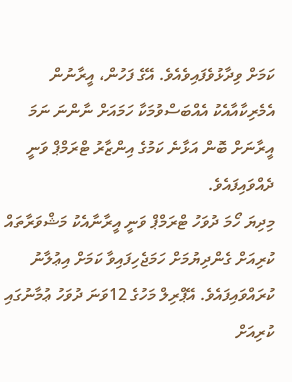ކަމަށް ވިދާޅުވެފައިވެއެވެ. އޭގެ ފަހުން، އީރާނުން އެމެރިކާއާއެކު އެއްބަސްވުމަކާ ހަމައަށް ނާންނަ ނަމަ އީރާނަށް ބޮން އަޅާނެ ކަމުގެ އިންޒާރު ޓްރަމްޕް ވަނީ ދެއްވައިފައެވެ.
މިދިޔަ ހޯމަ ދުވަހު ޓްރަމްޕް ވަނީ އީރާނާއެކު މަޝްވަރާތައް ކުރިއަށް ގެންދިޔުމަށް ހަމަޖެހިފައިވާ ކަމަށް އިޢުލާނު ކުރައްވައިފައެވެ. އޭޕްރިލް މަހުގެ 12ވަނަ ދުވަހު ޢުމާނުގައި ކުރިއަށް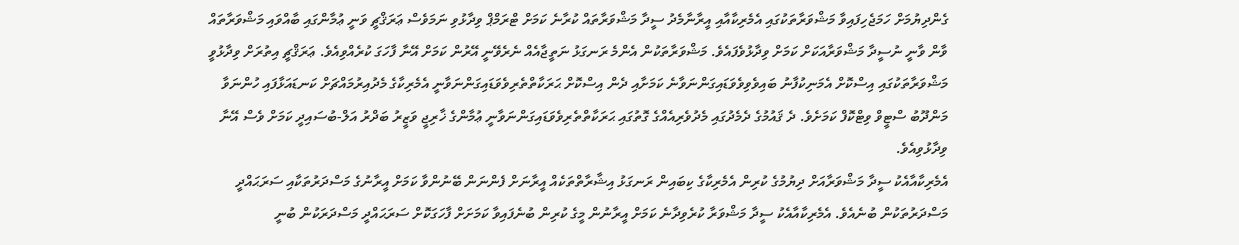ގެންދިޔުމަށް ހަމަޖެހިފައިވާ މަޝްވަރާތަކުގައި އެމެރިކާއާއި އީރާނާމެދު ސީދާ މަޝްވަރާތައް ކުރާނެ ކަމަށް ޓްރަމްޕް ވިދާޅުވި ނަމަވެސް ޢަރަޤްޗީ ވަނީ ޢުމާންގައި ބާއްވައި މަޝްވަރާތައް ވާން ވާނީ ނުސީދާ މަޝްވަރާއަކަށް ކަމަށް ވިދާޅުވެފައެވެ. މަޝްވަރާތަކުން އެންމެ ރަނގަޅު ނަތީޖާއެއް ނެރެވޭނީ އޭރުން ކަމަށް އޭނާ ފާހަގަ ކުރެއްވިއެވެ. ޢަރަޤްޗީ އިތުރަށް ވިދާޅުވީ މަޝްވަރާތަކުގައި އިސްކޮށް އެމަނިކުފާނު ބައިވެވިވެވަޑައިގަންނަވާނެ ކަމަށާއި ދެން އިސްކޮށް ޙަރަކާތްތެރިވެވަޑައިގަންނަވާނީ އެމެރިކާގެ މެދުއިރުމައްޗަށް ކަނޑައަޅާފައި ހުންނަވާ މަންދޫބު ސްޓީވް ވިޓްކޮފް ކަމަށެވެ. ދެ ޤައުމުގެ ދެމެދުގައި މެދުވެރިއެއްގެ ގޮތުގައި ޙަރަކާތްތެރިވެވަޑައިގަންނަވާނީ ޢުމާންގެ ޚާރިޖީ ވަޒީރު ބަދްރު އަލް-ބުސައިދީ ކަމަށް ވެސް އޭނާ ވިދާޅުވިއެވެ.
އެމެރިކާއާއެކު ސީދާ މަޝްވަރާއަށް ދިޔުމުގެ ކުރިން އެމެރިކާގެ ކިބައިން ރަނގަޅު އިޝާރާތްތަކެއް އީރާނަށް ފެންނަން ބޭނުންވާ ކަމަށް އީރާނުގެ މަސްދަރުތަކާއި ސަރަޙައްދީ މަސްދަރުތަކުން ބުނެއެވެ. އެމެރިކާއާއެކު ސީދާ މަޝްވަރާ ކުރެވިދާނެ ކަމަށް އީރާނުން މީގެ ކުރިން ބުނެފައިވާ ކަމަށަށް ފާހަގަކޮށް ސަރަޙައްދީ މަސްދަރަކުން ބުނީ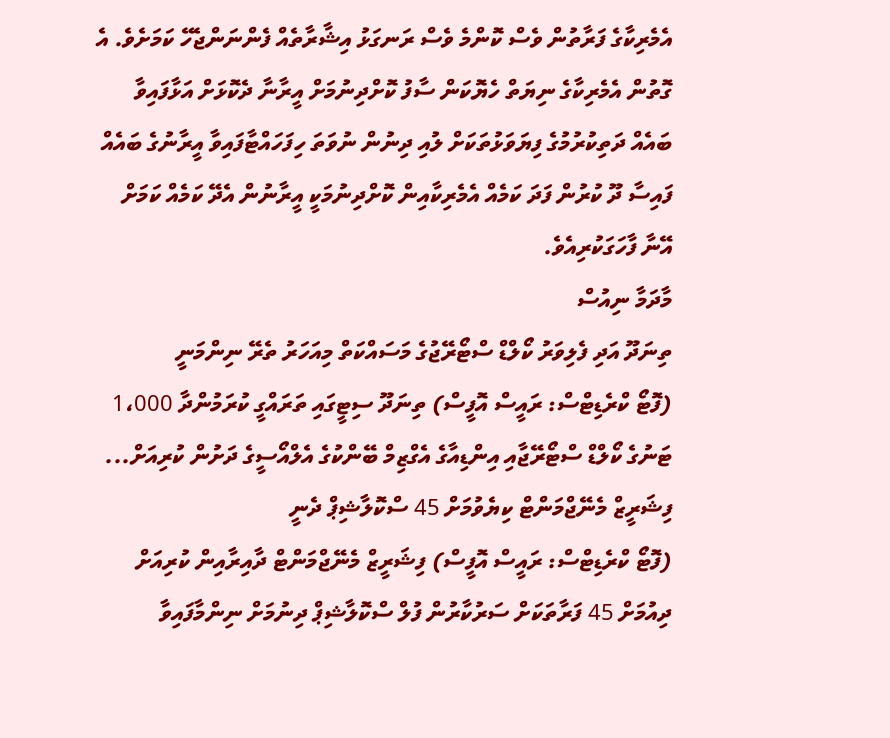އެމެރިކާގެ ފަރާތުން ވެސް ކޮންމެ ވެސް ރަނގަޅު އިޝާރާތެއް ފެންނަންޖެހޭ ކަމަށެވެ. އެ ގޮތުން އެމެރިކާގެ ނިޔަތް ހެޔޮކަން ސާފު ކޮށްދިނުމަށް އީރާނާ ދެކޮޅަށް އަޅާފައިވާ ބައެއް ދަތިކުރުމުގެ ފިޔަވަޅުތަކަށް ލުއި ދިނުން ނުވަތަ ހިފަހައްޓާފައިވާ އީރާނުގެ ބައެއް ފައިސާ ދޫ ކުރުން ފަދަ ކަމެއް އެމެރިކާއިން ކޮށްދިނުމަކީ އީރާނުން އެދޭ ކަމެއް ކަމަށް އޭނާ ފާހަގަކުރިއެވެ.
މާދަމާ ނިއުސް
ތިނަދޫ އަދި ފެލިވަރު ކޯލްޑް ސްޓޯރޭޖުގެ މަސައްކަތް މިއަހަރު ތެރޭ ނިންމަނީ
(ފޮޓޯ ކްރެޑިޓްސް: ރައީސް އޮފީސް) ތިނަދޫ ސިޓީގައި ތަރައްގީ ކުރަމުންދާ 1،000 ޓަނުގެ ކޯލްޑް ސްޓޯރޭޖާއި އިންޑިއާގެ އެގްޒިމް ބޭންކުގެ އެލްއޯސީގެ ދަށުން ކުރިއަށް...
ފިޝަރީޒް މެނޭޖްމަންޓް ކިޔެވުމަށް 45 ސްކޮލާޝިޕް ދެނީ
(ފޮޓޯ ކްރެޑިޓްސް: ރައީސް އޮފީސް) ފިޝަރީޒް މެނޭޖްމަންޓް ދާއިރާއިން ކުރިއަށް ދިއުމަށް 45 ފަރާތަކަށް ސަރުކާރުން ފުލް ސްކޮލާޝިޕް ދިނުމަށް ނިންމާފައިވާ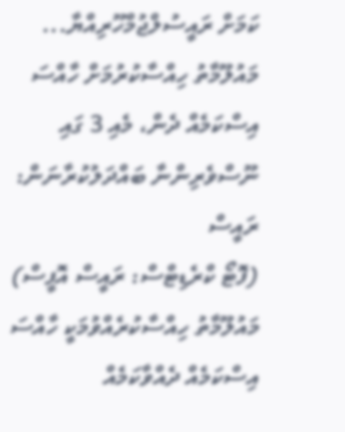ކަމަށް ރައީސުލްޖުމްހޫރިއްޔާ...
މައުލޫމާތު ހިއްސާކުރުމަށް ހާއްސަ އިސްކަމެއް ދެން، މެއި 3 ގައި ނޫސްވެރިންނާ ބައްދަލުކުރާނަން: ރައީސް
(ފޮޓޯ ކްރެޑިޓްސް: ރައީސް އޮފީސް) މައުލޫމާތު ހިއްސާކުރެއްވުމަކީ ހާއްސަ އިސްކަމެއް ދެއްވާކަމެއް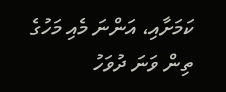ކަމަށާއި، އަންނަ މެއި މަހުގެ ތިން ވަނަ ދުވަހު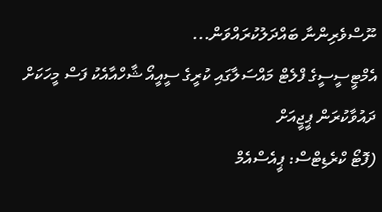ނޫސްވެރިންނާ ބައްދަލުކުރައްވަން...
އެމްޓީސީސީގެ ފްލެޓް މައްސަލާގައި ކުރީގެ ސީއީއޯ ޝާހްއާއެކު ފަސް މީހަކަށް ދައުވާކުރަން ޕީޖީއަށް
(ފޮޓޯ ކްރެޑިޓްސް: ޕީއެސްއެމް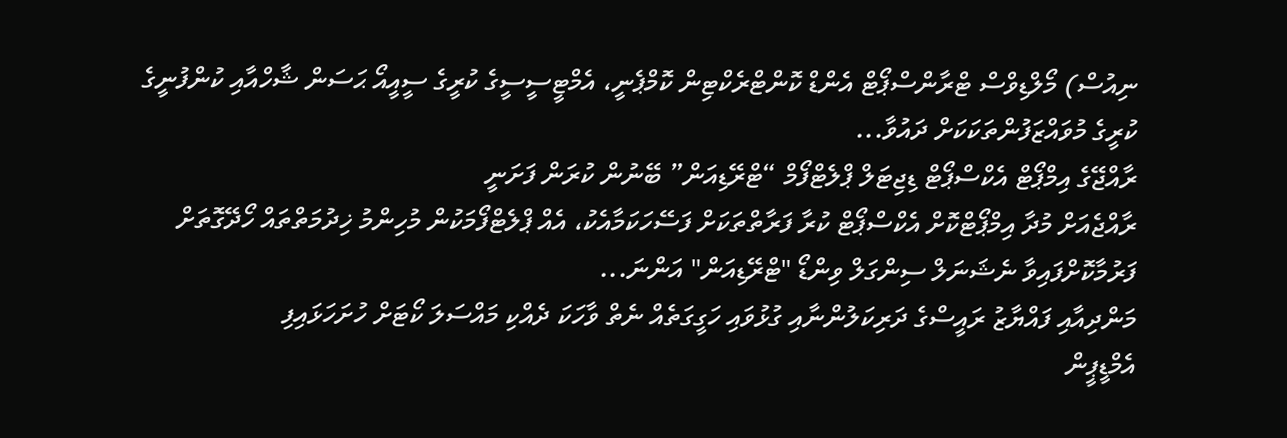ނިއުސް) މޯލްޑިވްސް ޓްރާންސްޕޯޓް އެންޑް ކޮންޓްރެކްޓިން ކޮމްޕެނީ، އެމްޓީސީސީގެ ކުރީގެ ސީއީއޯ ޙަސަން ޝާހްއާއި ކުންފުނީގެ ކުރީގެ މުވައްޒަފުންތަކަކަށް ދައުވާ...
ރާއްޖޭގެ އިމްޕޯޓް އެކްސްޕޯޓް ޑިޖިޓަލް ޕްލެޓްފޯމް “ޓްރޭޑިއަން” ބޭނުން ކުރަން ފަށަނީ
ރާއްޖެއަށް މުދާ އިމްޕޯޓްކޮށް އެކްސްޕޯޓް ކުރާ ފަރާތްތަކަށް ފަސޭހަކަމާއެކު، އެއް ޕްލެޓްފޯމަކުން މުހިންމު ޚިދުމަތްތައް ހޯދޭގޮތަށް ފަރުމާކޮށްފައިވާ ނެޝަނަލް ސިންގަލް ވިންޑޯ "ޓްރޭޑިއަން" އަންނަ...
މަންދިއާއި ފައްޔާޒު ރައީސްގެ ދަރިކަލުންނާއި ގުޅުވައި ހަގީގަތެއް ނެތް ވާހަކަ ދެއްކި މައްސަލަ ކޯޓަށް ހުށަހަޅައިފި
އެމްޑީޕީން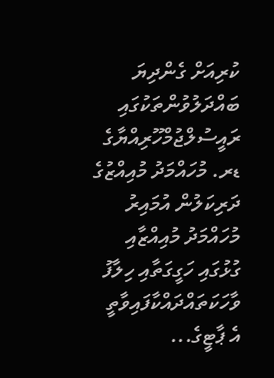ކުރިއަށް ގެންދިޔަ ބައްދަލުވުންތަކުގައި ރައީސުލްޖުމްހޫރިއްޔާގެ ޑރ. މުހައްމަދު މުއިއްޒުގެ ދަރިކަލުން އުމައިރު މުހައްމަދު މުއިއްޒާއި ގުޅުގައި ހަގީގަތާއި ހިލާފު ވާހަކަތައްދައްކާފައިވާތީ އެ ޕާޓީގެ...